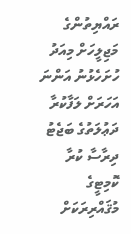ރައްޔިތުންގެ މަޖިލީހަށް މިއަދު ހުށަހެޅުނު އަންނަ އަހަރަށް ލަފާކުރާ ދަޢުލަތުގެ ބަޖެޓު ދިރާސާ ކުރާ ކޮމިޓީގެ މުޤައްރިރަކަށް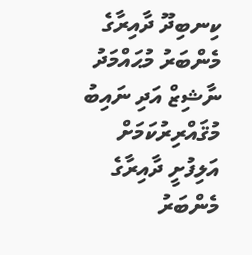ކިނބިދޫ ދާއިރާގެ މެންބަރު މުޙައްމަދު ނާޝިޒް އަދި ނައިބު މުޤައްރިރުކަމަށް އަލިފުށީ ދާއިރާގެ މެންބަރު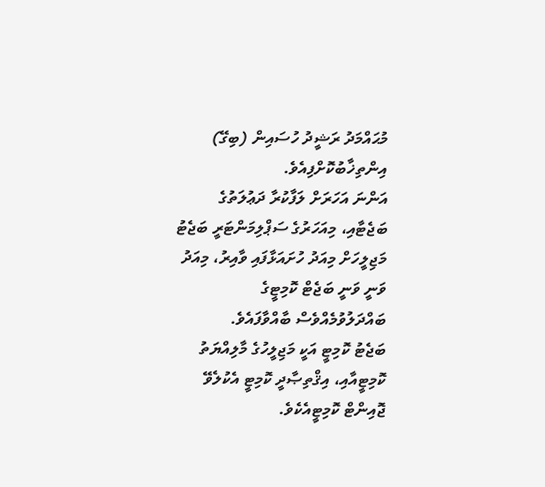މުޙައްމަދު ރަޝީދު ހުސައިން (ބިގޭ) އިންތިޚާބުކޮށްފިއެވެ.
އަންނަ އަހަރަށް ލަފާކުރާ ދަޢުލަތުގެ ބަޖެޓާއި، މިއަހަރުގެ ސަޕްލިމަންޓަރީ ބަޖެޓު މަޖިލީހަށް މިއަދު ހުށައަޅާފައި ވާއިރު، މިއަދު ވަނީ ވަނީ ބަޖެޓް ކޮމިޓީގެ ބައްދަލުވުމެއްވެސް ބާއްވާފައެވެ.
ބަޖެޓު ކޮމިޓީ އަކީ މަޖިލީހުގެ މާލިއްޔަތު ކޮމިޓީއާއި، އިޤްތިޞާދީ ކޮމިޓީ އެކުލެވޭ ޖޮއިންޓް ކޮމިޓީއެކެވެ.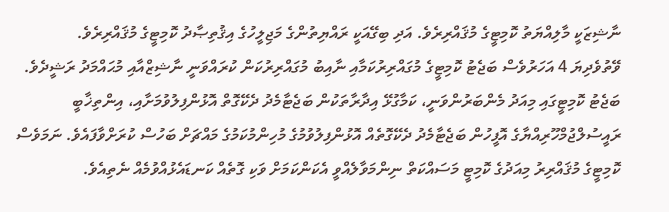ނާޝިޒަކީ މާލިއްޔަތު ކޮމިޓީގެ މުޤައްރިރެވެ. އަދި ބިގޭއަކީ ރައްޔިތުންގެ މަޖިލީހުގެ އިޤުތިޞާދު ކޮމިޓީގެ މުޤައްރިރެވެ.
ވޭތުވެދިޔަ 4 އަހަރުވެސް ބަޖެޓު ކޮމިޓީގެ މުގައްރިރުކަމާއި ނާއިބު މުގައްރިރުކަން ކުރައްވަނީ ނާޝިޒްއާއި މުޙައްމަދު ރަޝީދެވެ.
ބަޖެޓު ކޮމިޓީގައި މިއަދު މެންބަރުންވަނީ، ކަމާގުޅޭ އިދާރާތަކުން ބަޖެޓާމެދު ދެކޭގޮތް އޮޅުންފިލުވުމަށާއި، އިންތިޚާބީ ރައީސުލްޖުމްހޫރިއްޔާގެ އޮފީހުން ބަޖެޓާމެދު ދެކޭގޮތެއް އޮޅުންފިލުވުމުގެ މުހިންމުކަމުގެ މައްޗަށް ބަހުސް ކުރަށްވާފައެވެ. ނަމަވެސް ކޮމިޓީގެ މުޤައްރިރު މިއަދުގެ ކޮމިޓީ މަސައްކަތް ނިންމަވާލެއްވީ އެކަންކަމަށް ވަކި ގޮތެއް ކަނޑައެޅުއްވުމެއް ނެތިއެވެ.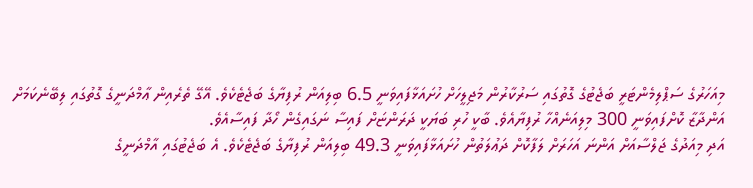މިއަހަރުގެ ސަޕްލިމެންޓަރީ ބަޖެޓުގެ ގޮތުގައި ސަރުކާރުން މަޖިލީހަށް ހުށައަޅާފައިވަނީ 6.5 ބިލިއަން ރުފިޔާގެ ބަޖެޓެކެވެ. އޭގޭ ތެރެއިން ޢާމްދަނީގެ ގޮތުގައި ލިބޭނެކަމަށް އަންދާޒާ ކޮށްފައިވަނީ 300 މިލިއަނެއްހާ ރުފިޔާއެވެ. ބާކީ ހުރި ބަޔަކީ ދަރަންޏަށް ފައިސާ ނަގައިގެން ހޯދާ ފައިސާއެވެ.
އަދި މިއަދުގެ ޖަލްސާއަށް އަންނަ އަހަރަށް ލަފާކޮށް ދަޢުލަތުން ހުށައަޅާފައިވަނީ 49.3 ބިލިއަން ރުފިޔާގެ ބަޖެޓެކެވެ. އެ ބަޖެޓުގައި އާމްދަނީގެ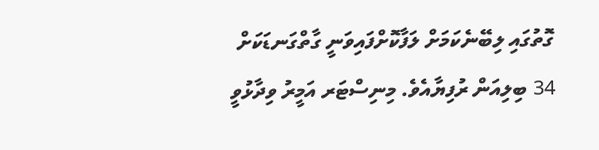ގޮތުގައި ލިބޭނެކަމަށް ލަފާކޮށްފައިވަނީ ގާތްގަނޑަކަށް 34 ބިލިއަން ރުފިޔާއެވެ. މިނިސްޓަރ އަމީރު ވިދާޅުވީ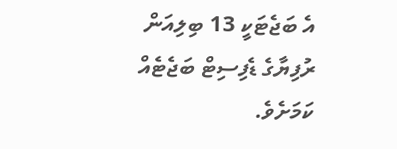އެ ބަޖެޓަކީ 13 ބިލިއަން ރުފިޔާގެ ޑެފިސިޓް ބަޖެޓެއް ކަމަށެވެ.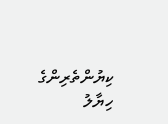ކިޔުންތެރިންގެ ހިޔާލު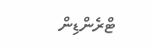ޓްރެންޑިން